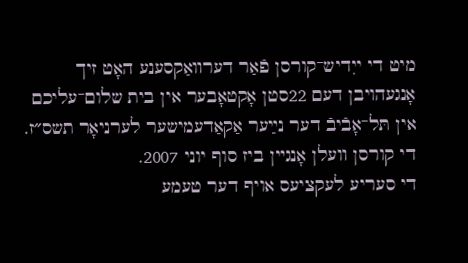מיט די ייִדיש־קורסן פֿאַר דערװאַקסענע האָט זיך אָנגעהױבן דעם 22סטן אָקטאָבער אין בית שלום־עליכם אין תּל־אָבֿיבֿ דער נײַער אַקאַדעמישער לערניאָר תשס״ז. די קורסן װעלן אָנגײן ביז סוף יוני 2007.
די סעריע לעקציעס אויף דער טעמע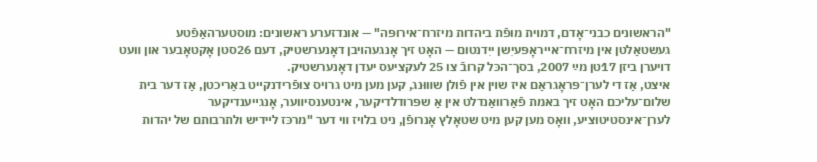"הראשונים כבני־אָדם, דמױת מופֿת ביהדות מיזרח־אירופּה" — אונדזערע ראשונים: מוסטערהאַפֿטע געשטאַלטן אין מיזרח־אײראָפּעיִשן ייִדנטום — האָט זיך אָנגעהױבן דאָנערשטיק, דעם 26סטן אָקטאָבער און װעט דױערן ביזן 17טן מײַ 2007, בסך־הכּל קרובֿ צו 25 לעקציעס יעדן דאָנערשטיק.
איצט, אַז די לערן־פּראָגראַם איז שױן אין פֿולן שװוּנג, קען מען מיט גרױס צופֿרידנקײט באַריכטן, אַז דער בית שלום־עליכם האָט זיך באמת פֿאַרװאַנדלט אין אַ שפּרודלדיקער, אינטענסיװער, אָנגײענדיקער לערן־אינסטיטוציע, וואָס מען קען מיט שטאָלץ אָנרופֿן, ניט בלױז װי דער "מרכּז לײדיש ולתרבותם של יהדות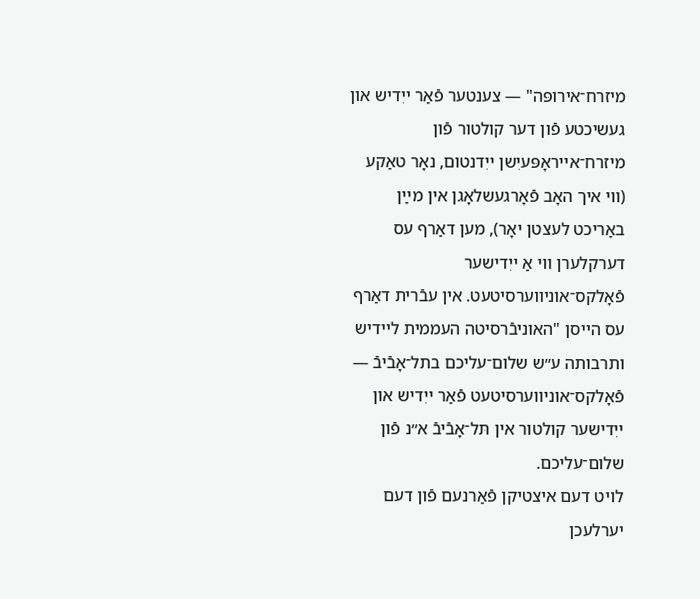מיזרח־אירופּה" — צענטער פֿאַר ייִדיש און געשיכטע פֿון דער קולטור פֿון מיזרח־אײראָפּעיִשן ייִדנטום, נאָר טאַקע (װי איך האָב פֿאָרגעשלאָגן אין מײַן באַריכט לעצטן יאָר), מען דאַרף עס דערקלערן װי אַ ייִדישער פֿאָלקס־אוניװערסיטעט. אין עבֿרית דאַרף עס הײסן "האוניבֿרסיטה העממית לײדיש ותרבותה ע״ש שלום־עליכם בתל־אָבֿיבֿ — פֿאָלקס־אוניװערסיטעט פֿאַר ייִדיש און ייִדישער קולטור אין תּל־אָבֿיבֿ א״נ פֿון שלום־עליכם.
לױט דעם איצטיקן פֿאַרנעם פֿון דעם יערלעכן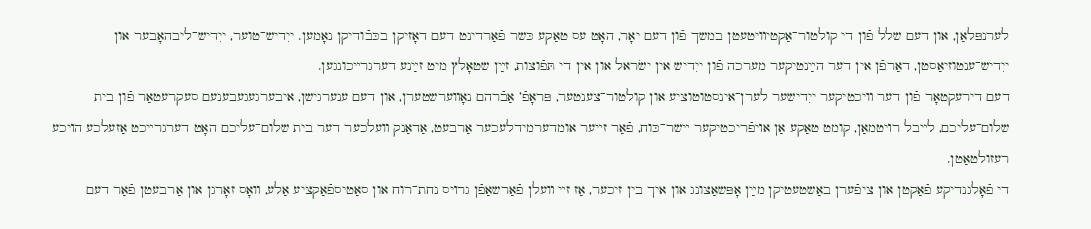לערנפּלאַן, און דעם שלל פֿון די קולטור־אַקטיװיטעטן במשך פֿון דעם יאָר, האָט עס טאַקע כּשר פֿאַרדינט דעם דאָזיקן בכּבֿודיקן נאָמען. ייִדיש־טוער, ייִדיש־ליבהאָבער און ייִדיש־ענטוזיאַסטן, דאַרפֿן אין דער הײַנטיקער מערכה פֿון ייִדיש אין ישׂראל און אין די תּפֿוצות, זײַן שטאָלץ מיט זײַנע דערגרײכונגען.
דעם דירעקטאָר פֿון דער װיכטיקער ייִדישער לערן־אינסטוטוציע און קולטור־צענטער, פּראָפֿ’ אַבֿרהם נאָװערשטערן, און דעם ענערגישן, איבערגעגעבענעם סעקרעטאַר פֿון בית שלום־עליכם, לײבל רױטמאַן, קומט טאַקע אַן אױפֿריכטיקער ײשר־כּוח, פֿאַר זײער אומדערמידלעכער אַרבעט, אַדאַנק װעלכער דער בית שלום־עליכם האָט דערגרײכט אַזעלכע הױכע רעזולטאַטן.
די פֿאָלגנדיקע פֿאַקטן און ציפֿערן באַשטעטיקן מײַן אָפּשאַצונג און איך בין זיכער, אַז זײ װעלן פֿאַרשאַפֿן גרױס נחת־רוח און סאַטיספֿאַקציע אַלע, װאָס זאָרגן און אַרבעטן פֿאַר דעם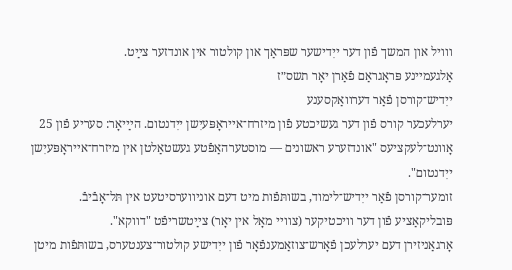װױל און המשך פֿון דער ייִדישער שפּראַך און קולטור אין אונדזער צײַט.
אַלגעמײנע פּראָגראַם פֿאַרן יאָר תשס״ז
ייִדיש־קורסן פֿאַר דערװאַקסענע
יערלעכער קורס פֿון דער געשיכטע פֿון מיזרח־אײראָפּעיִשן ייִדנטום. הײַיאָר: סעריע פֿון 25 אָװנט־לעקציעס "אונדזערע ראשונים — מוסטערהאַפֿטע געשטאַלטן אין מיזרח־אײראָפּעיִשן ייִדנטום".
זומער־קורסן פֿאַר ייִדיש־לימוד, בשותּפֿות מיט דעם אוניװערסיטעט אין תּל־אָבֿיבֿ.
פּובליקאַציע פֿון דער װיכטיקער (צװײ מאָל אין יאָר) צײַטשריפֿט "דװקא".
אָרגאַניזירן דעם יערלעכן פֿאָרש־צוזאַמענפֿאָר פֿון ייִדישע קולטור־צענטערס, בשותּפֿות מיטן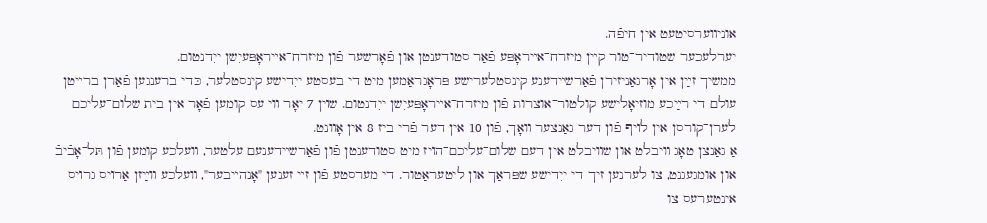אוניװערסיטעט אין חיפֿה.
יערלעכער שטודיר־טור קײן מיזרח־אײראָפּע פֿאַר סטודענטן און פֿאָרשער פֿון מיזרח־אײראָפּעיִשן ייִדנטום.
ממשיך זײַן אין אָרגאַניזירן פֿאַרשײדענע קינסטלערישע פּראָגראַמען מיט די בעסטע ייִדישע קינסטלער, כּדי ברענגען פֿאַרן ברײטן עולם די רײַכע מוזיאָלישע קולטור־אוצרות פֿון מיזרח־אײראָפּעיִשן ייִדנטום. שױן 7 יאָר װי עס קומען פֿאָר אין בית שלום־עליכם לערן־קורסן אין לױף פֿון דער גאַנצער װאָך, פֿון 10 אין דער פֿרי ביז 8 אין אָװנט.
אַ גאַנצן טאָג װיבלט און שװיבלט אין דעם שלום־עליכם־הױז מיט סטודענטן פֿון פֿאַרשײדענעם עלטער, װעלכע קומען פֿון תּל־אָבֿיבֿ און אומגעגנט, צו לערנען זיך די ייִדישע שפּראַך און ליטעראַטור. די מערסטע פֿון זײ זענען "אָנהײבער", װעלכע װײַזן אַרױס גרױס אינטערעס צו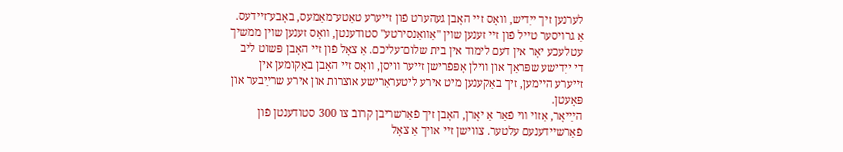לערנען זיך ייִדיש, װאָס זײ האָבן געהערט פֿון זײערע טאַטע־מאַמעס, באָבע־זײדעס. אַ גרױסער טײל פֿון זײ זענען שױן "אַװאַנסירטע" סטודענטן, װאָס זענען שױן ממשיך עטלעכע יאָר אין דעם לימוד אין בית שלום־עליכם. אַ צאָל פֿון זײ האָבן פּשוט ליב די ייִדישע שפּראַך און װילן אָפּפֿרישן זײער װיסן, װאָס זײ האָבן באַקומען אין זײערע הײמען, זיך באַקענען מיט אירע ליטעראַרישע אוצרות און אירע שרײַבער און פּאָעטן.
הײַיאָר, אַזױ װי פֿאַר אַ יאָרן, האָבן זיך פֿאַרשריבן קרובֿ צו 300 סטודענטן פֿון פֿאַרשײדענעם עלטער. צװישן זײ אױך אַ צאָל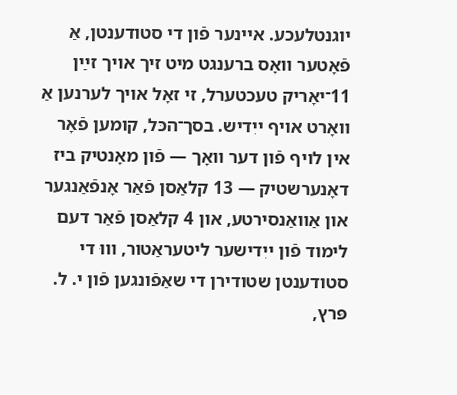יוגנטלעכע. אײנער פֿון די סטודענטן, אַ פֿאָטער װאָס ברענגט מיט זיך אױך זײַן 11־יאָריק טעכטערל, זי זאָל אױך לערנען אַ װאָרט אױף ייִדיש. בסך־הכּל, קומען פֿאָר אין לױף פֿון דער װאָך — פֿון מאָנטיק ביז דאָנערשטיק — 13 קלאַסן פֿאַר אָנפֿאַנגער און אַװאַנסירטע, און 4 קלאַסן פֿאַר דעם לימוד פֿון ייִדישער ליטעראַטור, װוּ די סטודענטן שטודירן די שאַפֿונגען פֿון י. ל. פּרץ,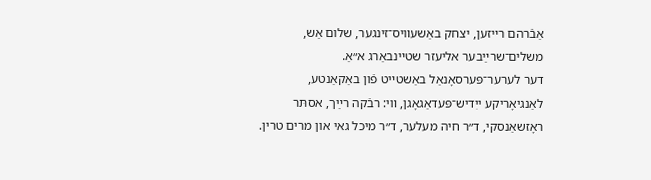אַבֿרהם רײזען, יצחק באַשעװיס־זינגער, שלום אַש, משלים־שרײַבער אליעזר שטײנבאַרג א״אַ.
דער לערער־פּערסאָנאַל באַשטײט פֿון באַקאַנטע, לאַנגיאָריקע ייִדיש־פּעדאַגאָגן, װי: רבֿקה רײַך, אסתּר ראָזשאַנסקי, ד״ר חיה מעלער, ד״ר מיכל גאי און מרים טרין.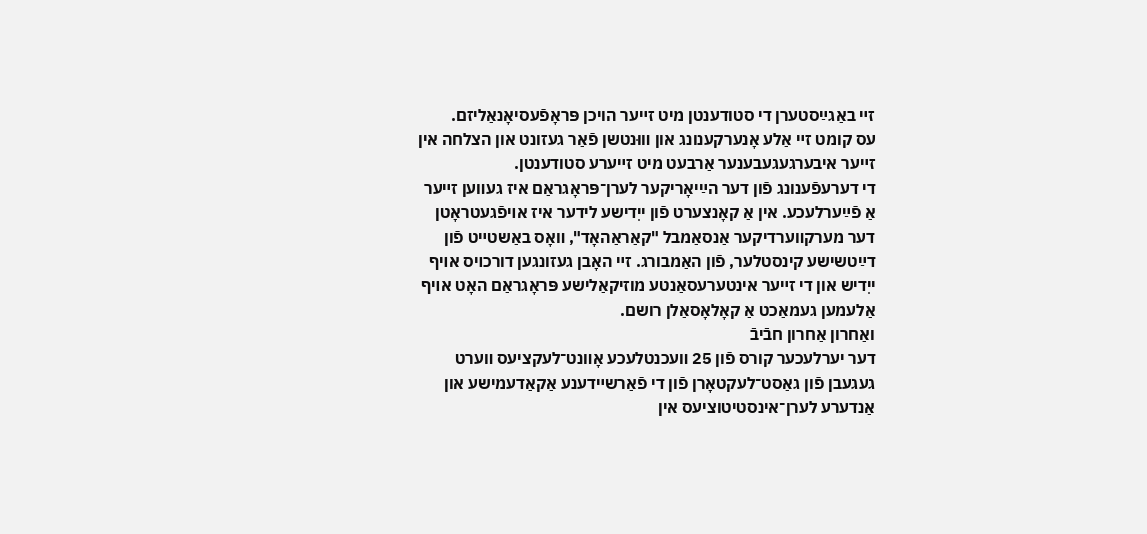זײ באַגײַסטערן די סטודענטן מיט זײער הויכן פּראָפֿעסיאָנאַליזם.
עס קומט זײ אַלע אָנערקענונג און װוּנטשן פֿאַר געזונט און הצלחה אין זײער איבערגעגעבענער אַרבעט מיט זײערע סטודענטן.
די דערעפֿענונג פֿון דער הײַיאָריקער לערן־פּראָגראַם איז געװען זײער אַ פֿײַערלעכע. אין אַ קאָנצערט פֿון ייִדישע לידער איז אױפֿגעטראָטן דער מערקװערדיקער אַנסאַמבל "קאַראַהאָד", װאָס באַשטײט פֿון דײַטשישע קינסטלער, פֿון האַמבורג. זײ האָבן געזונגען דורכױס אױף ייִדיש און די זײער אינטערעסאַנטע מוזיקאַלישע פּראָגראַם האָט אױף אַלעמען געמאַכט אַ קאָלאָסאַלן רושם.
ואַחרון אַחרון חבֿיבֿ
דער יערלעכער קורס פֿון 25 װעכנטלעכע אָװנט־לעקציעס װערט געגעבן פֿון גאַסט־לעקטאָרן פֿון די פֿאַרשײדענע אַקאַדעמישע און אַנדערע לערן־אינסטיטוציעס אין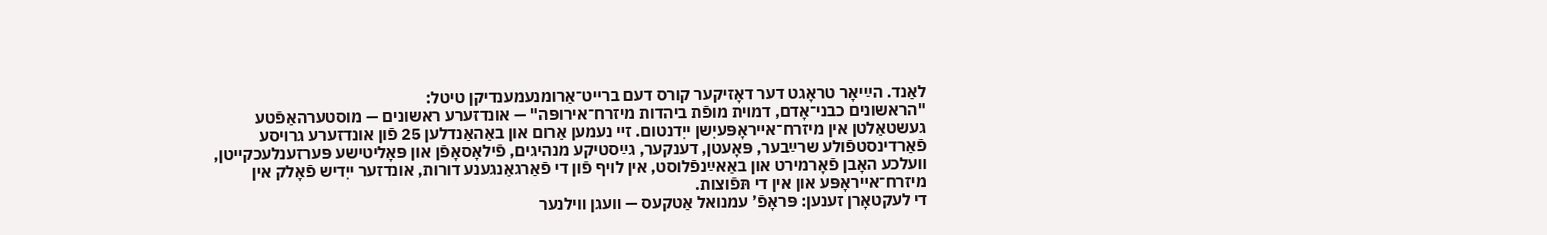לאַנד. הײַיאָר טראָגט דער דאָזיקער קורס דעם ברײט־אַרומנעמענדיקן טיטל:
"הראשונים כבני־אָדם, דמױת מופֿת ביהדות מיזרח־אירופּה" — אונדזערע ראשונים — מוסטערהאַפֿטע געשטאַלטן אין מיזרח־אײראָפּעיִשן ייִדנטום. זײ נעמען אַרום און באַהאַנדלען 25 פֿון אונדזערע גרױסע פֿאַרדינסטפֿולע שרײַבער, פּאָעטן, דענקער, גײַסטיקע מנהיגים, פֿילאָסאָפֿן און פּאָליטישע פּערזענלעכקײטן, װעלכע האָבן פֿאָרמירט און באַאײַנפֿלוסט, אין לױף פֿון די פֿאַרגאַנגענע דורות, אונדזער ייִדיש פֿאָלק אין מיזרח־אײראָפּע און אין די תּפֿוצות.
די לעקטאָרן זענען: פּראָפֿ’ עמנואל אַטקעס — װעגן װילנער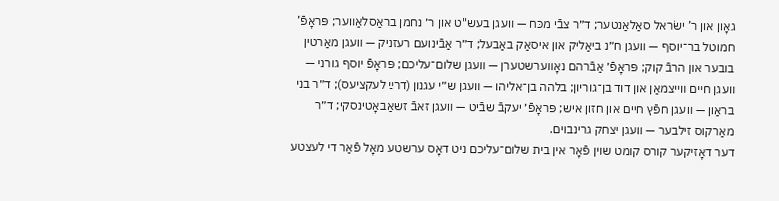גאָון און ר’ ישׂראל סאַלאַנטער; ד״ר צבֿי מכּח — װעגן בעש"ט און ר׳ נחמן בראַסלאַװער; פּראָפֿ’ חמוטל בר־יוסף — װעגן ח״נ ביאַליק און איסאַק באַבעל; ד״ר אַבֿינועם רעזניק — װעגן מאַרטין בובער און הרבֿ קוק; פּראָפֿ׳ אַבֿרהם נאָװערשטערן — װעגן שלום־עליכם; פּראָפֿ יוסף גורני — װעגן חײם װײצמאַן און דוד בן־גוריון; בלהה בן־אליהו — װעגן ש״י עגנון (דרײַ לעקציעס); ד״ר בני בראַון — װעגן חפֿץ חײם און חזון איש; פּראָפֿ׳ יעקבֿ שבֿיט — װעגן זאבֿ זשאַבאָטינסקי; ד״ר מאַרקוס זילבער — װעגן יצחק גרינבױם.
דער דאָזיקער קורס קומט שױן פֿאָר אין בית שלום־עליכם ניט דאָס ערשטע מאָל פֿאַר די לעצטע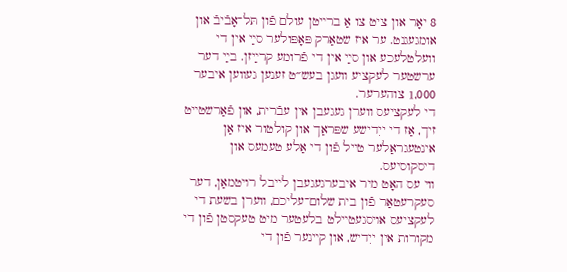8 יאָר און ציט צו אַ ברײטן עולם פֿון תּל־אָבֿיבֿ און אומגעגנט. ער איז שטאַרק פּאָפּולער סײַ אין די וועלטלעכע און סײַ אין די פֿרומע קרײַזן. בײַ דער ערשטער לעקציע װעגן בעש״ט זענען געװען איבער 1,000 צוהערער.
די לעקציעס װערן געגעבן אין עבֿרית, און פֿאַרשטײט זיך, אַז די ייִדישע שפּראַך און קולטור איז אַן אינטעגראַלער טײל פֿון די אַלע טעמעס און דיסקוסיעס.
װי עס האָט מיר איבערגעגעבן לײבל רױטמאַן, דער סעקרעטאַר פֿון בית שלום־עליכם, װערן בשעת די לעקציעס אױסגעטײלט בלעטער מיט טעקסטן פֿון די מקורות אין ייִדיש, און קײנער פֿון די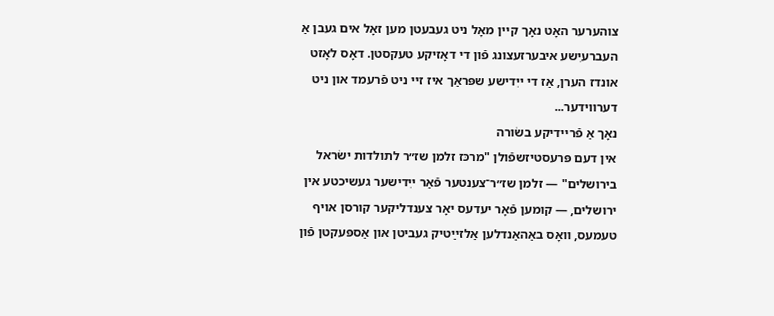צוהערער האָט נאָך קײן מאָל ניט געבעטן מען זאָל אים געבן אַ העברעיִשע איבערזעצונג פֿון די דאָזיקע טעקסטן. דאָס לאָזט אונדז הערן, אַז די ייִדישע שפּראַך איז זײ ניט פֿרעמד און ניט דערװידער...
נאָך אַ פֿרײדיקע בשׂורה
אין דעם פּרעסטיזשפֿולן "מרכּז זלמן שז״ר לתולדות ישׂראל בירושלים" — זלמן שז״ר־צענטער פֿאַר ייִדישער געשיכטע אין ירושלים, — קומען פֿאָר יעדעס יאָר צענדליקער קורסן אױף טעמעס, װאָס באַהאַנדלען אַלזײַטיק געביטן און אַספּעקטן פֿון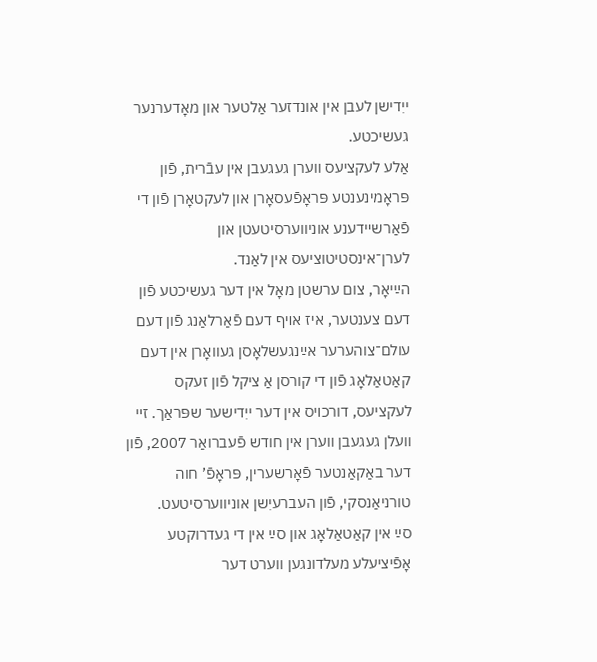ייִדישן לעבן אין אונדזער אַלטער און מאָדערנער געשיכטע.
אַלע לעקציעס װערן געגעבן אין עבֿרית, פֿון פּראָמינענטע פּראָפֿעסאָרן און לעקטאָרן פֿון די פֿאַרשײדענע אוניװערסיטעטן און לערן־אינסטיטוציעס אין לאַנד.
הײַיאָר, צום ערשטן מאָל אין דער געשיכטע פֿון דעם צענטער, איז אױף דעם פֿאַרלאַנג פֿון דעם עולם־צוהערער אײַנגעשלאָסן געװאָרן אין דעם קאַטאַלאָג פֿון די קורסן אַ ציקל פֿון זעקס לעקציעס, דורכױס אין דער ייִדישער שפּראַך. זײ װעלן געגעבן װערן אין חודש פֿעברואַר 2007, פֿון דער באַקאַנטער פֿאָרשערין, פּראָפֿ’ חוה טורניאַנסקי, פֿון העברעיִשן אוניװערסיטעט.
סײַ אין קאַטאַלאָג און סײַ אין די געדרוקטע אָפֿיציעלע מעלדונגען װערט דער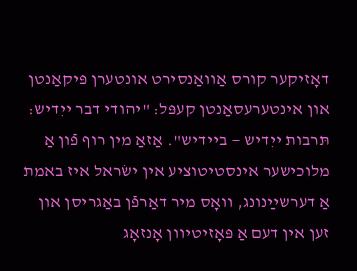דאָזיקער קורס אַװאַנסירט אונטערן פּיקאַנטן און אינטערעסאַנטן קעפּל: "יהודי דבר ייִדיש: תּרבות ייִדיש — בײדיש". אַזאַ מין רוף פֿון אַ מלוכישער אינסטיטוציע אין ישׂראל איז באמת אַ דערשײַנונג, װאָס מיר דאַרפֿן באַגריסן און זען אין דעם אַ פּאָזיטיװן אָנזאָג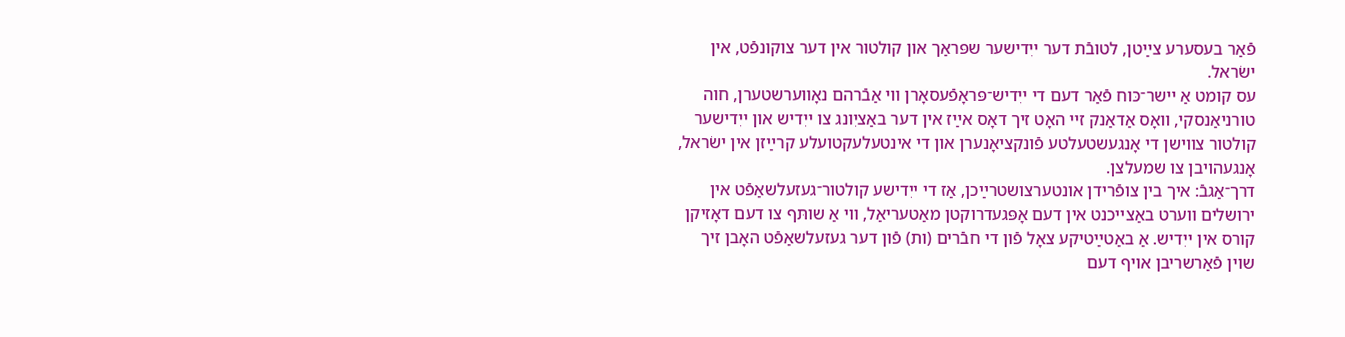פֿאַר בעסערע צײַטן, לטובֿת דער ייִדישער שפּראַך און קולטור אין דער צוקונפֿט, אין ישׂראל.
עס קומט אַ ײשר־כּוח פֿאַר דעם די ייִדיש־פּראָפֿעסאָרן װי אַבֿרהם נאָװערשטערן, חוה טורניאַנסקי, וואָס אַדאַנק זיי האָט זיך דאָס אײַז אין דער באַציִונג צו ייִדיש און ייִדישער קולטור צװישן די אָנגעשטעלטע פֿונקציאָנערן און די אינטעלעקטועלע קרײַזן אין ישׂראל, אָנגעהױבן צו שמעלצן.
דרך־אַגבֿ: איך בין צופֿרידן אונטערצושטרײַכן, אַז די ייִדישע קולטור־געזעלשאַפֿט אין ירושלים װערט באַצײכנט אין דעם אָפּגעדרוקטן מאַטעריאַל, װי אַ שותּף צו דעם דאָזיקן קורס אין ייִדיש. אַ באַטײַטיקע צאָל פֿון די חבֿרים (ות) פֿון דער געזעלשאַפֿט האָבן זיך שױן פֿאַרשריבן אויף דעם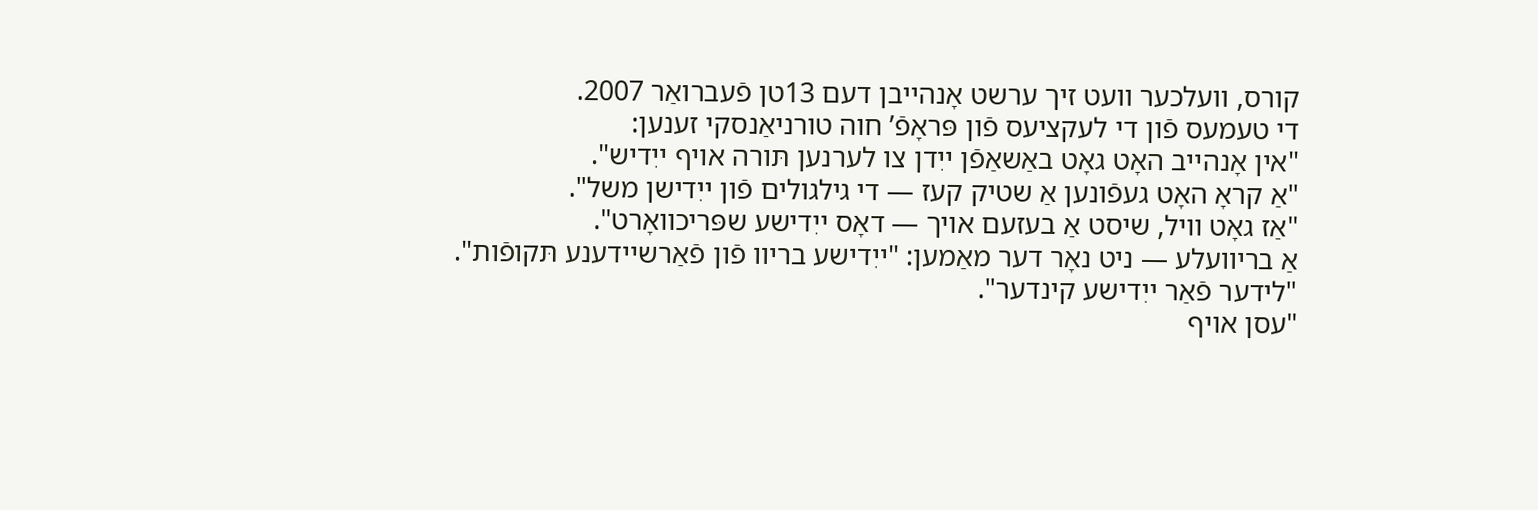קורס, װעלכער װעט זיך ערשט אָנהײבן דעם 13טן פֿעברואַר 2007.
די טעמעס פֿון די לעקציעס פֿון פּראָפֿ’ חוה טורניאַנסקי זענען:
"אין אָנהײב האָט גאָט באַשאַפֿן ייִדן צו לערנען תּורה אױף ייִדיש".
"אַ קראָ האָט געפֿונען אַ שטיק קעז — די גילגולים פֿון ייִדישן משל".
"אַז גאָט װיל, שיסט אַ בעזעם אױך — דאָס ייִדישע שפּריכװאָרט".
אַ בריװעלע — ניט נאָר דער מאַמען: "ייִדישע בריװ פֿון פֿאַרשײדענע תּקופֿות".
"לידער פֿאַר ייִדישע קינדער".
"עסן אױף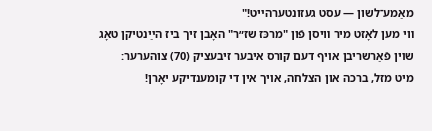מאַמע־לשון — עסט געזונטערהײט!"
װי מען לאָזט מיר װיסן פֿון "מרכּז שז״ר" האָבן זיך ביז הײַנטיקן טאָג שױן פֿאַרשריבן אױף דעם קורס איבער זיבעציק (70) צוהערער:
מיט מזל, ברכה און הצלחה, אױך אין די קומענדיקע יאָרן!